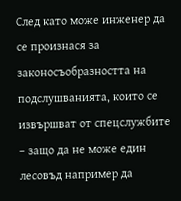След като може инженер да се произнася за законосъобразността на подслушванията, които се извършват от спецслужбите – защо да не може един лесовъд например да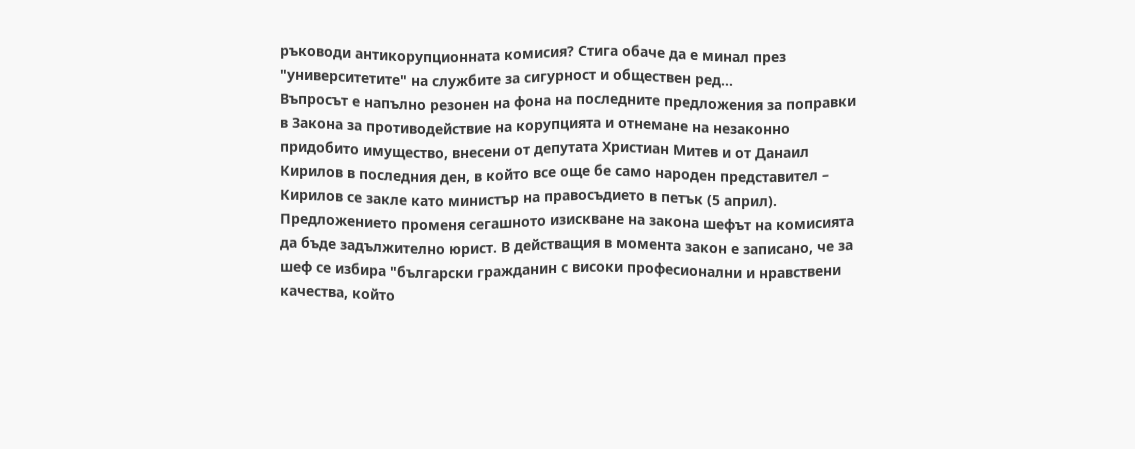ръководи антикорупционната комисия? Стига обаче да е минал през "университетите" на службите за сигурност и обществен ред…
Въпросът е напълно резонен на фона на последните предложения за поправки в Закона за противодействие на корупцията и отнемане на незаконно придобито имущество, внесени от депутата Христиан Митев и от Данаил Кирилов в последния ден, в който все още бе само народен представител – Кирилов се закле като министър на правосъдието в петък (5 април).
Предложението променя сегашното изискване на закона шефът на комисията да бъде задължително юрист. В действащия в момента закон е записано, че за шеф се избира "български гражданин с високи професионални и нравствени качества, който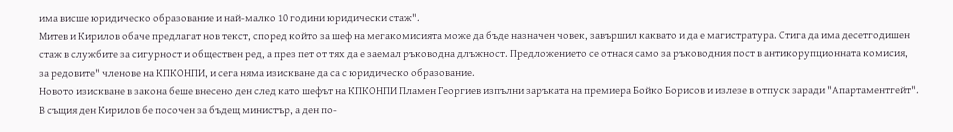има висше юридическо образование и най-малко 10 години юридически стаж".
Митев и Кирилов обаче предлагат нов текст, според който за шеф на мегакомисията може да бъде назначен човек, завършил каквато и да е магистратура. Стига да има десетгодишен стаж в службите за сигурност и обществен ред, а през пет от тях да е заемал ръководна длъжност. Предложението се отнася само за ръководния пост в антикорупционната комисия, за редовите" членове на КПКОНПИ, и сега няма изискване да са с юридическо образование.
Новото изискване в закона беше внесено ден след като шефът на КПКОНПИ Пламен Георгиев изпълни заръката на премиера Бойко Борисов и излезе в отпуск заради "Апартаментгейт". В същия ден Кирилов бе посочен за бъдещ министър, а ден по-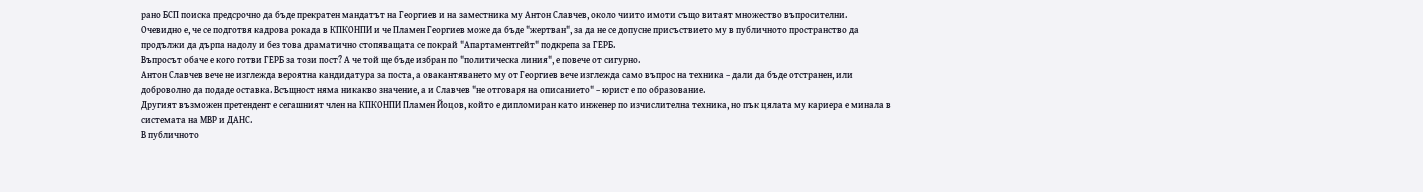рано БСП поиска предсрочно да бъде прекратен мандатът на Георгиев и на заместника му Антон Славчев, около чиито имоти също витаят множество въпросителни.
Очевидно е, че се подготвя кадрова рокада в КПКОНПИ и че Пламен Георгиев може да бъде "жертван", за да не се допусне присъствието му в публичното пространство да продължи да дърпа надолу и без това драматично стопяващата се покрай "Апартаментгейт" подкрепа за ГЕРБ.
Въпросът обаче е кого готви ГЕРБ за този пост? А че той ще бъде избран по "политическа линия", е повече от сигурно.
Антон Славчев вече не изглежда вероятна кандидатура за поста, а овакантяването му от Георгиев вече изглежда само въпрос на техника – дали да бъде отстранен, или доброволно да подаде оставка. Всъщност няма никакво значение, а и Славчев "не отговаря на описанието" – юрист е по образование.
Другият възможен претендент е сегашният член на КПКОНПИ Пламен Йоцов, който е дипломиран като инженер по изчислителна техника, но пък цялата му кариера е минала в системата на МВР и ДАНС.
В публичното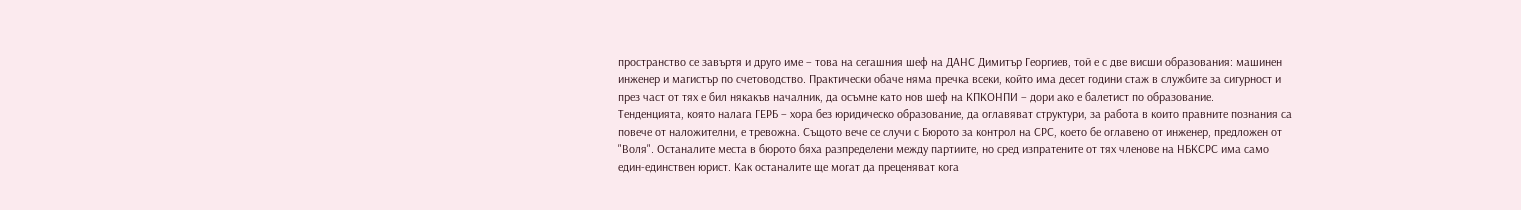пространство се завъртя и друго име – това на сегашния шеф на ДАНС Димитър Георгиев, той е с две висши образования: машинен инженер и магистър по счетоводство. Практически обаче няма пречка всеки, който има десет години стаж в службите за сигурност и през част от тях е бил някакъв началник, да осъмне като нов шеф на КПКОНПИ – дори ако е балетист по образование.
Тенденцията, която налага ГЕРБ – хора без юридическо образование, да оглавяват структури, за работа в които правните познания са повече от наложителни, е тревожна. Същото вече се случи с Бюрото за контрол на СРС, което бе оглавено от инженер, предложен от "Воля". Останалите места в бюрото бяха разпределени между партиите, но сред изпратените от тях членове на НБКСРС има само един-единствен юрист. Как останалите ще могат да преценяват кога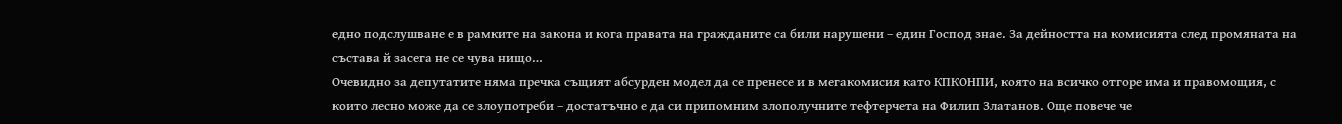едно подслушване е в рамките на закона и кога правата на гражданите са били нарушени – един Господ знае. За дейността на комисията след промяната на състава й засега не се чува нищо…
Очевидно за депутатите няма пречка същият абсурден модел да се пренесе и в мегакомисия като КПКОНПИ, която на всичко отгоре има и правомощия, с които лесно може да се злоупотреби – достатъчно е да си припомним злополучните тефтерчета на Филип Златанов. Още повече че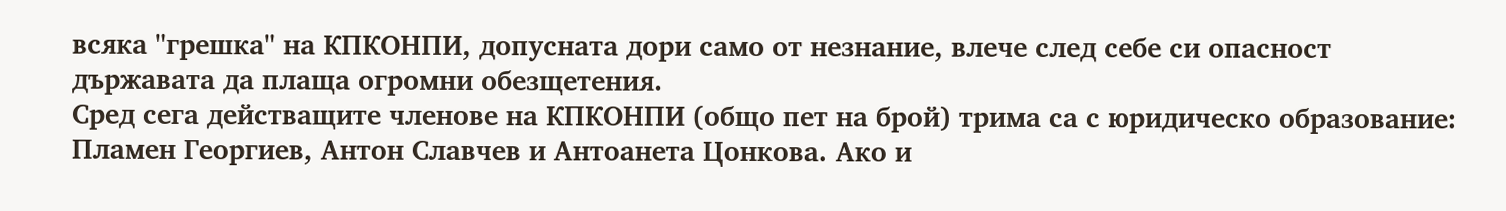всяка "грешка" на КПКОНПИ, допусната дори само от незнание, влече след себе си опасност държавата да плаща огромни обезщетения.
Сред сега действащите членове на КПКОНПИ (общо пет на брой) трима са с юридическо образование: Пламен Георгиев, Антон Славчев и Антоанета Цонкова. Ако и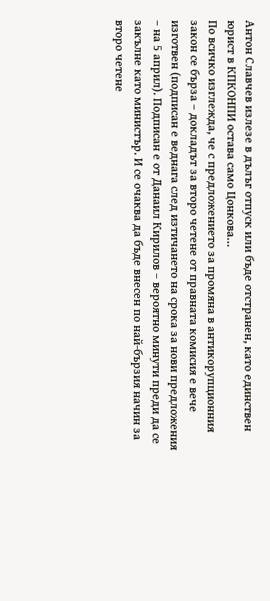Антон Славчев излезе в дълъг отпуск или бъде отстранен, като единствен юрист в КПКОНПИ остава само Цонкова…
По всичко изглежда, че с предложението за промяна в антикорупционния закон се бърза – докладът за второ четене от правната комисия е вече изготвен (подписан е веднага след изтичането на срока за нови предложения – на 5 април). Подписан е от Данаил Кирилов – вероятно минути преди да се закълне като министър. И се очаква да бъде внесен по най-бързия начин за второ четене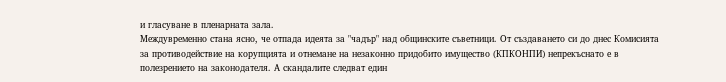и гласуване в пленарната зала.
Междувременно стана ясно, че отпада идеята за "чадър" над общинските съветници. От създаването си до днес Комисията за противодействие на корупцията и отнемане на незаконно придобито имущество (КПКОНПИ) непрекъснато е в полезрението на законодателя. А скандалите следват един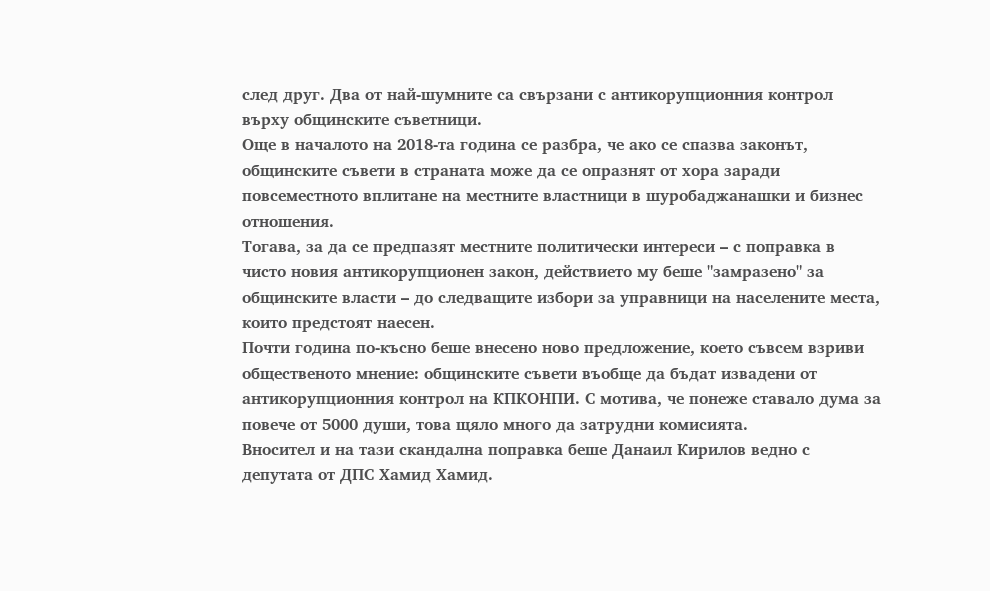след друг. Два от най-шумните са свързани с антикорупционния контрол върху общинските съветници.
Още в началото на 2018-та година се разбра, че ако се спазва законът, общинските съвети в страната може да се опразнят от хора заради повсеместното вплитане на местните властници в шуробаджанашки и бизнес отношения.
Тогава, за да се предпазят местните политически интереси – с поправка в чисто новия антикорупционен закон, действието му беше "замразено" за общинските власти – до следващите избори за управници на населените места, които предстоят наесен.
Почти година по-късно беше внесено ново предложение, което съвсем взриви общественото мнение: общинските съвети въобще да бъдат извадени от антикорупционния контрол на КПКОНПИ. С мотива, че понеже ставало дума за повече от 5000 души, това щяло много да затрудни комисията.
Вносител и на тази скандална поправка беше Данаил Кирилов ведно с депутата от ДПС Хамид Хамид.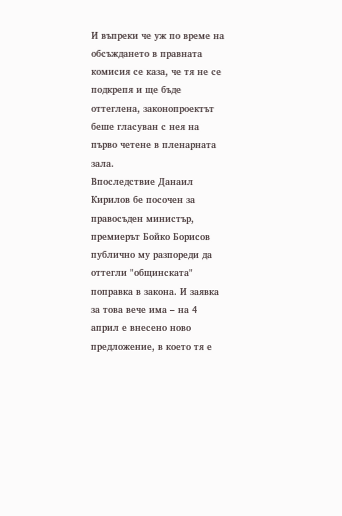И въпреки че уж по време на обсъждането в правната комисия се каза, че тя не се подкрепя и ще бъде оттеглена, законопроектът беше гласуван с нея на първо четене в пленарната зала.
Впоследствие Данаил Кирилов бе посочен за правосъден министър, премиерът Бойко Борисов публично му разпореди да оттегли "общинската" поправка в закона. И заявка за това вече има – на 4 април е внесено ново предложение, в което тя е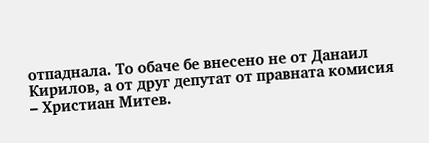отпаднала. То обаче бе внесено не от Данаил Кирилов, а от друг депутат от правната комисия – Христиан Митев.